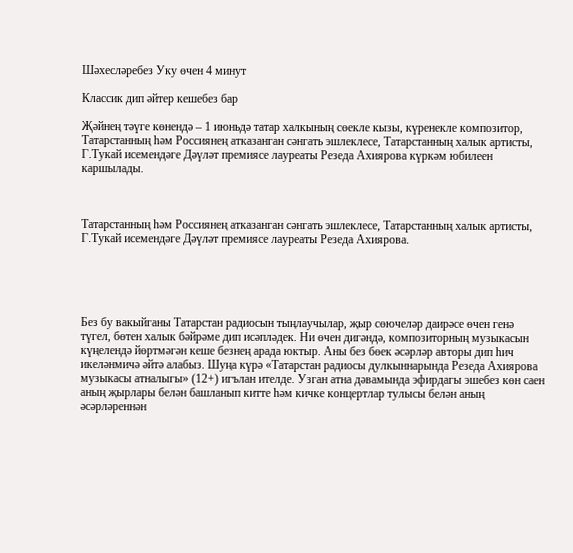Шәхесләребез Уку өчен 4 минут

Классик дип әйтер кешебез бар

Җәйнең тәүге көнендә – 1 июньдә татар халкының сөекле кызы, күренекле композитор, Татарстанның һәм Россиянең атказанган сәнгать эшлеклесе, Татарстанның халык артисты, Г.Тукай исемендәге Дәүләт премиясе лауреаты Резеда Ахиярова күркәм юбилеен каршылады.



Татарстанның һәм Россиянең атказанган сәнгать эшлеклесе, Татарстанның халык артисты, Г.Тукай исемендәге Дәүләт премиясе лауреаты Резеда Ахиярова.





Без бу вакыйганы Татарстан радиосын тыңлаучылар, җыр сөючеләр даирәсе өчен генә түгел, бөтен халык бәйрәме дип исәпләдек. Ни өчен дигәндә, композиторның музыкасын күңелендә йөртмәгән кеше безнең арада юктыр. Аны без бөек әсәрләр авторы дип һич икеләнмичә әйтә алабыз. Шуңа күрә «Татарстан радиосы дулкыннарында Резеда Ахиярова музыкасы атналыгы» (12+) игълан ителде. Узган атна дәвамында эфирдагы эшебез көн саен аның җырлары белән башланып китте һәм кичке концертлар тулысы белән аның әсәрләреннән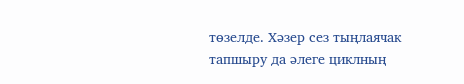төзелде. Хәзер сез тыңлаячак тапшыру да әлеге циклның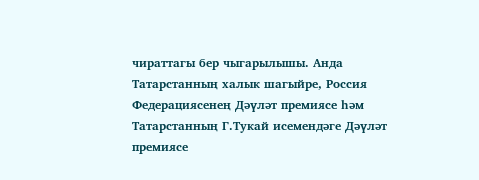чираттагы бер чыгарылышы. Анда Татарстанның халык шагыйре, Россия Федерациясенең Дәүләт премиясе һәм Татарстанның Г.Тукай исемендәге Дәүләт премиясе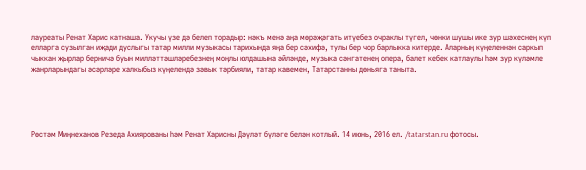лауреаты Ренат Харис катнаша. Укучы үзе дә белеп торадыр: нәкъ менә аңа мөрәҗәгать итүебез очраклы түгел, чөнки шушы ике зур шәхеснең күп елларга сузылган иҗади дуслыгы татар милли музыкасы тарихында яңа бер сәхифә, тулы бер чор барлыкка китерде. Аларның күңеленнән саркып чыккан җырлар берничә буын милләттәшләребезнең моңлы юлдашына әйләнде, музыка сәнгатенең опера, балет кебек катлаулы һәм зур күләмле жанрларындагы әсәрләре халкыбыз күңелендә зәвык тәрбияли, татар кавемен, Татарстанны дөньяга таныта.





Рөстәм Миңнеханов Резеда Ахиярованы һәм Ренат Харисны Дәүләт бүләге белән котлый. 14 июнь, 2016 ел. /tatarstan.ru фотосы.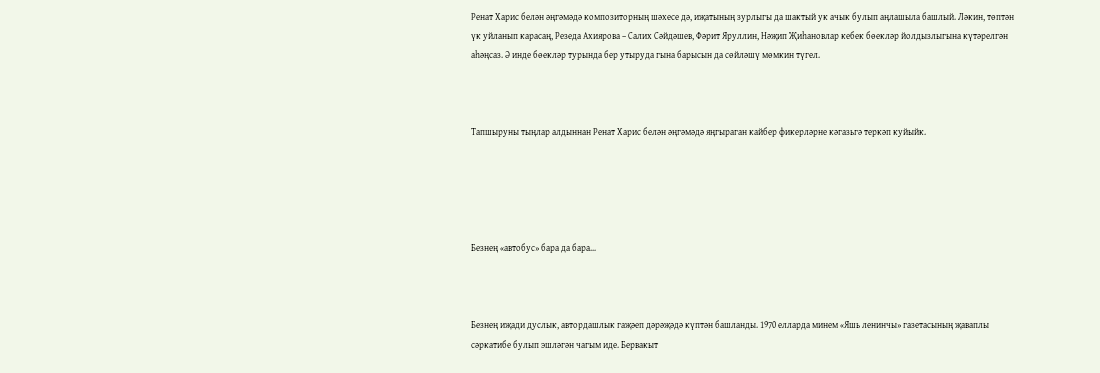Ренат Харис белән әңгәмәдә композиторның шәхесе дә, иҗатының зурлыгы да шактый ук ачык булып аңлашыла башлый. Ләкин, төптән үк уйланып карасаң, Резеда Ахиярова – Салих Сәйдәшев, Фәрит Яруллин, Нәҗип Җиһановлар кебек бөекләр йолдызлыгына күтәрелгән аһәңсаз. Ә инде бөекләр турында бер утыруда гына барысын да сөйләшү мөмкин түгел.



Тапшыруны тыңлар алдыннан Ренат Харис белән әңгәмәдә яңгыраган кайбер фикерләрне кәгазьгә теркәп куйыйк.





Безнең «автобус» бара да бара…



Безнең иҗади дуслык, автордашлык гаҗәеп дәрәҗәдә күптән башланды. 1970 елларда минем «Яшь ленинчы» газетасының җаваплы сәркатибе булып эшләгән чагым иде. Бервакыт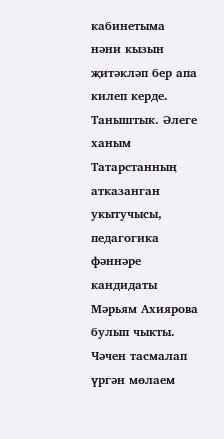кабинетыма нәни кызын җитәкләп бер апа килеп керде. Таныштык. Әлеге ханым Татарстанның атказанган укытучысы, педагогика фәннәре кандидаты Мәрьям Ахиярова булып чыкты. Чәчен тасмалап үргән мөлаем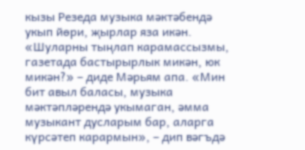кызы Резеда музыка мәктәбендә укып йөри, җырлар яза икән. «Шуларны тыңлап карамассызмы, газетада бастырырлык микән, юк микән?» – диде Мәрьям апа. «Мин бит авыл баласы, музыка мәктәпләрендә укымаган, әмма музыкант дусларым бар, аларга күрсәтеп карармын», – дип вәгъдә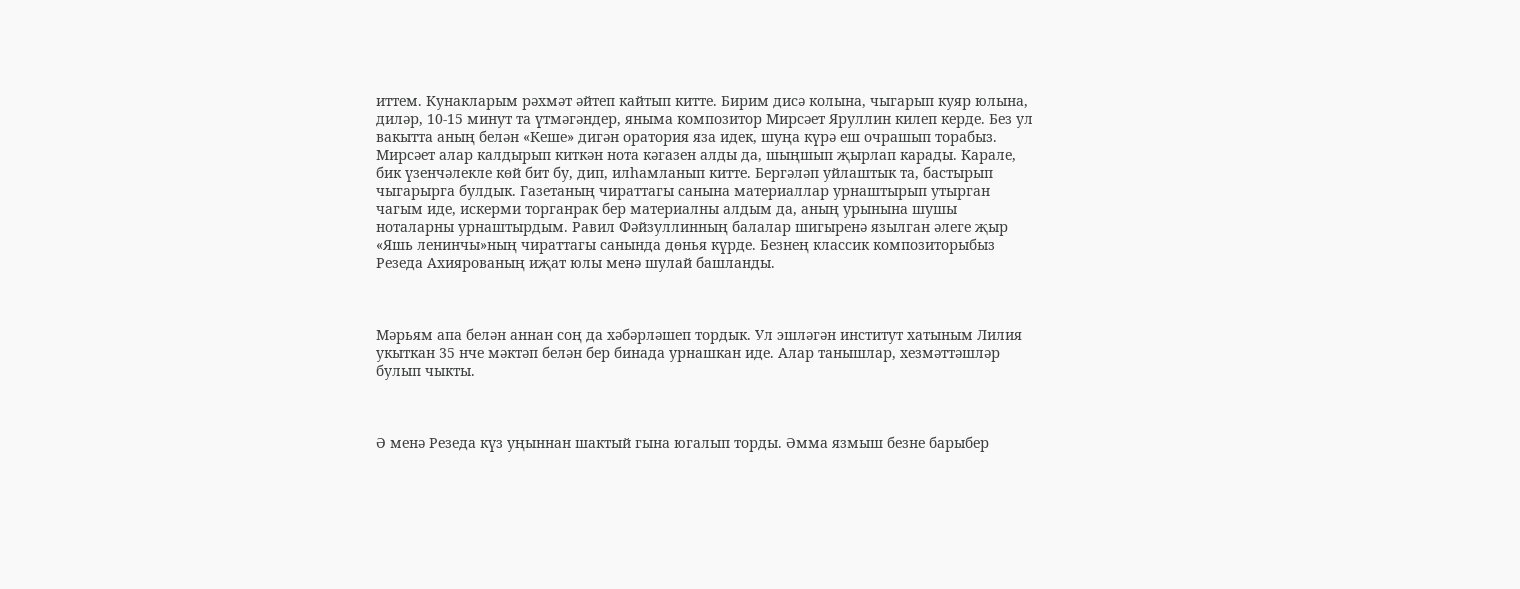иттем. Кунакларым рәхмәт әйтеп кайтып китте. Бирим дисә колына, чыгарып куяр юлына, диләр, 10-15 минут та үтмәгәндер, яныма композитор Мирсәет Яруллин килеп керде. Без ул вакытта аның белән «Кеше» дигән оратория яза идек, шуңа күрә еш очрашып торабыз. Мирсәет алар калдырып киткән нота кәгазен алды да, шыңшып җырлап карады. Карале, бик үзенчәлекле көй бит бу, дип, илһамланып китте. Бергәләп уйлаштык та, бастырып чыгарырга булдык. Газетаның чираттагы санына материаллар урнаштырып утырган чагым иде, искерми торганрак бер материалны алдым да, аның урынына шушы ноталарны урнаштырдым. Равил Фәйзуллинның балалар шигыренә язылган әлеге җыр «Яшь ленинчы»ның чираттагы санында дөнья күрде. Безнең классик композиторыбыз Резеда Ахиярованың иҗат юлы менә шулай башланды.



Мәрьям апа белән аннан соң да хәбәрләшеп тордык. Ул эшләгән институт хатыным Лилия укыткан 35 нче мәктәп белән бер бинада урнашкан иде. Алар танышлар, хезмәттәшләр булып чыкты.



Ә менә Резеда күз уңыннан шактый гына югалып торды. Әмма язмыш безне барыбер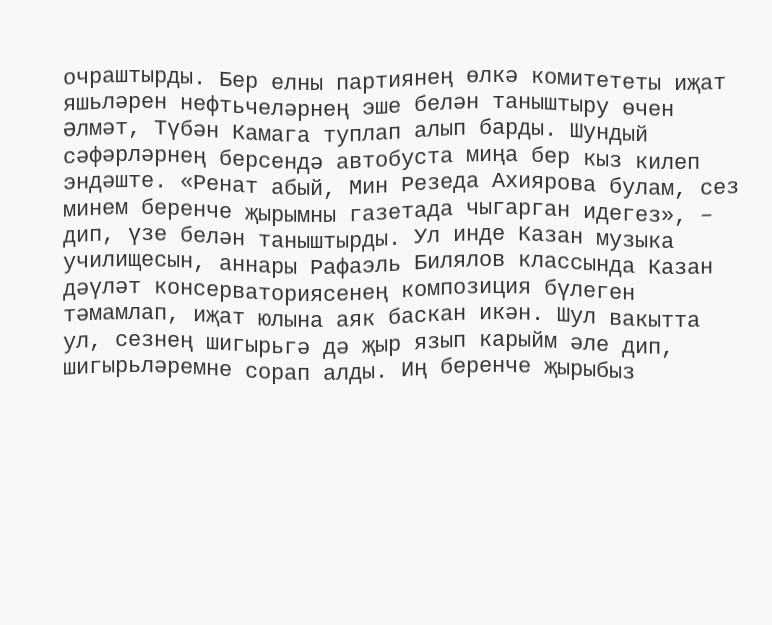очраштырды. Бер елны партиянең өлкә комитететы иҗат яшьләрен нефтьчеләрнең эше белән таныштыру өчен Әлмәт, Түбән Камага туплап алып барды. Шундый сәфәрләрнең берсендә автобуста миңа бер кыз килеп эндәште. «Ренат абый, Мин Резеда Ахиярова булам, сез минем беренче җырымны газетада чыгарган идегез», – дип, үзе белән таныштырды. Ул инде Казан музыка училищесын, аннары Рафаэль Билялов классында Казан дәүләт консерваториясенең композиция бүлеген тәмамлап, иҗат юлына аяк баскан икән. Шул вакытта ул, сезнең шигырьгә дә җыр язып карыйм әле дип, шигырьләремне сорап алды. Иң беренче җырыбыз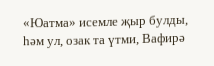«Юатма» исемле җыр булды, һәм ул, озак та үтми, Вафирә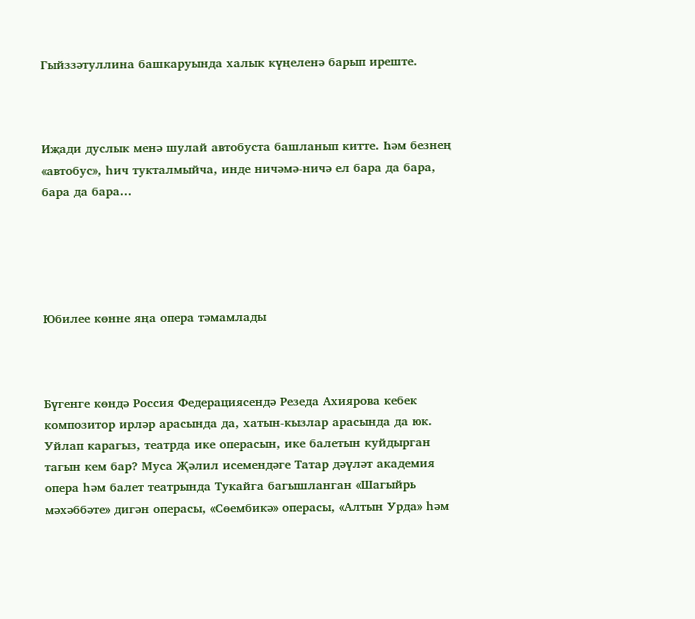Гыйззәтуллина башкаруында халык күңеленә барып иреште.



Иҗади дуслык менә шулай автобуста башланып китте. Һәм безнең «автобус», һич тукталмыйча, инде ничәмә-ничә ел бара да бара, бара да бара…





Юбилее көнне яңа опера тәмамлады



Бүгенге көндә Россия Федерациясендә Резеда Ахиярова кебек композитор ирләр арасында да, хатын-кызлар арасында да юк. Уйлап карагыз, театрда ике операсын, ике балетын куйдырган тагын кем бар? Муса Җәлил исемендәге Татар дәүләт академия опера һәм балет театрында Тукайга багышланган «Шагыйрь мәхәббәте» дигән операсы, «Сөембикә» операсы, «Алтын Урда» һәм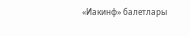«Иакинф» балетлары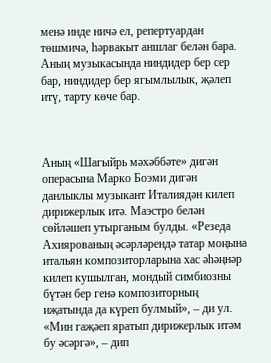менә инде ничә ел, репертуардан төшмичә, һәрвакыт аншлаг белән бара. Аның музыкасында ниндидер бер сер бар, ниндидер бер ягымлылык, җәлеп итү, тарту көче бар.



Аның «Шагыйрь мәхәббәте» дигән операсына Марко Боэми дигән данлыклы музыкант Италиядән килеп дирижерлык итә. Маэстро белән сөйләшеп утырганым булды. «Резеда Ахиярованың әсәрләрендә татар моңына итальян композиторларына хас әһәңнәр килеп кушылган, мондый симбиозны бүтән бер генә композиторның иҗатында да күреп булмый», – ди ул. «Мин гаҗәеп яратып дирижерлык итәм бу әсәргә», – дип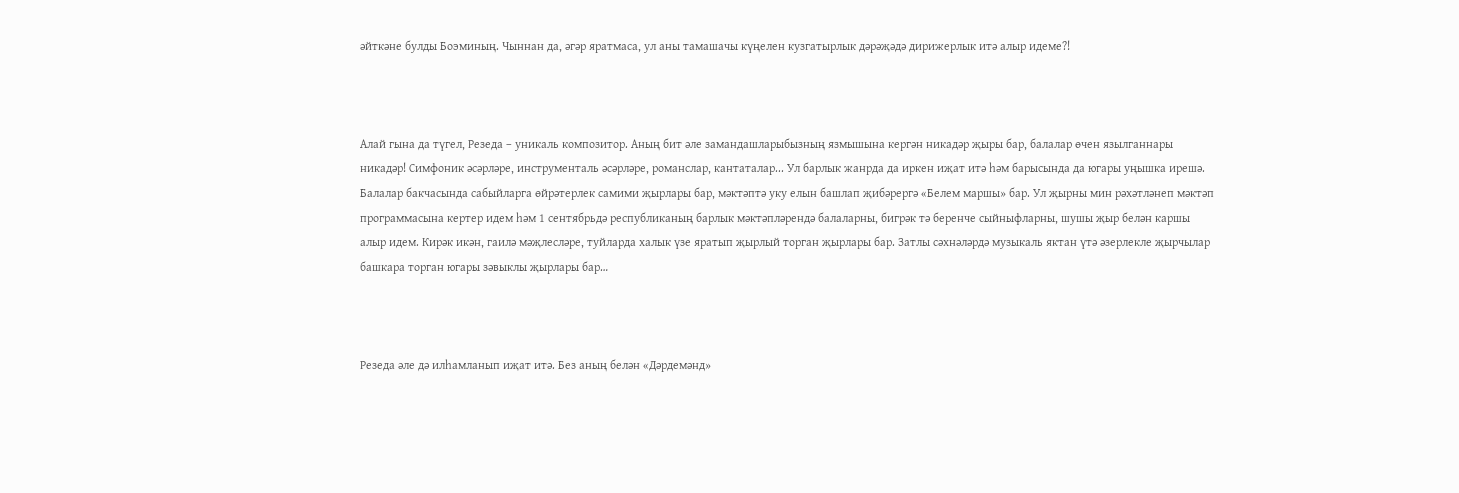әйткәне булды Боэминың. Чыннан да, әгәр яратмаса, ул аны тамашачы күңелен кузгатырлык дәрәҗәдә дирижерлык итә алыр идеме?!



Алай гына да түгел, Резеда – уникаль композитор. Аның бит әле замандашларыбызның язмышына кергән никадәр җыры бар, балалар өчен язылганнары никадәр! Симфоник әсәрләре, инструменталь әсәрләре, романслар, кантаталар... Ул барлык жанрда да иркен иҗат итә һәм барысында да югары уңышка ирешә. Балалар бакчасында сабыйларга өйрәтерлек самими җырлары бар, мәктәптә уку елын башлап җибәрергә «Белем маршы» бар. Ул җырны мин рәхәтләнеп мәктәп программасына кертер идем һәм 1 сентябрьдә республиканың барлык мәктәпләрендә балаларны, бигрәк тә беренче сыйныфларны, шушы җыр белән каршы алыр идем. Кирәк икән, гаилә мәҗлесләре, туйларда халык үзе яратып җырлый торган җырлары бар. Затлы сәхнәләрдә музыкаль яктан үтә әзерлекле җырчылар башкара торган югары зәвыклы җырлары бар…



Резеда әле дә илһамланып иҗат итә. Без аның белән «Дәрдемәнд»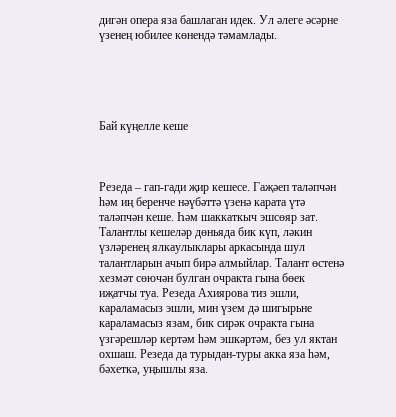дигән опера яза башлаган идек. Ул әлеге әсәрне үзенең юбилее көнендә тәмамлады.





Бай күңелле кеше



Резеда – гап-гади җир кешесе. Гаҗәеп таләпчән һәм иң беренче нәүбәттә үзенә карата үтә таләпчән кеше. Һәм шаккаткыч эшсөяр зат. Талантлы кешеләр дөньяда бик күп, ләкин үзләренең ялкаулыклары аркасында шул талантларын ачып бирә алмыйлар. Талант өстенә хезмәт сөючән булган очракта гына бөек иҗатчы туа. Резеда Ахиярова тиз эшли, караламасыз эшли, мин үзем дә шигырьне караламасыз язам, бик сирәк очракта гына үзгәрешләр кертәм һәм эшкәртәм, без ул яктан охшаш. Резеда да турыдан-туры акка яза һәм, бәхеткә, уңышлы яза.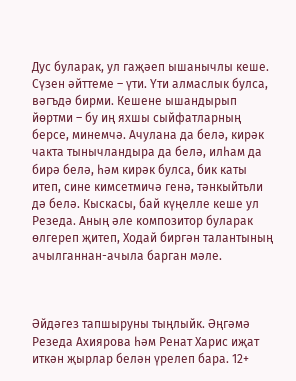Дус буларак, ул гаҗәеп ышанычлы кеше. Сүзен әйттеме – үти. Үти алмаслык булса, вәгъдә бирми. Кешене ышандырып йөртми – бу иң яхшы сыйфатларның берсе, минемчә. Ачулана да белә, кирәк чакта тынычландыра да белә, илһам да бирә белә, һәм кирәк булса, бик каты итеп, сине кимсетмичә генә, тәнкыйтьли дә белә. Кыскасы, бай күңелле кеше ул Резеда. Аның әле композитор буларак өлгереп җитеп, Ходай биргән талантының ачылганнан-ачыла барган мәле.



Әйдәгез тапшыруны тыңлыйк. Әңгәмә Резеда Ахиярова һәм Ренат Харис иҗат иткән җырлар белән үрелеп бара. 12+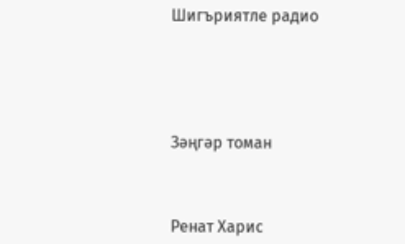Шигъриятле радио





Зәңгәр томан



Ренат Харис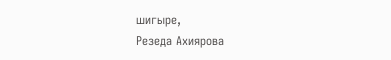шигыре,
Резеда Ахиярова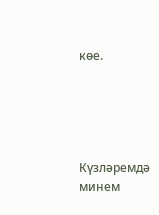көе.





Күзләремдә минем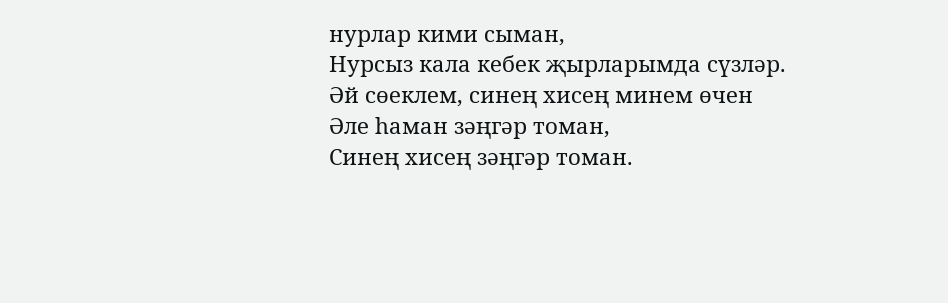нурлар кими сыман,
Нурсыз кала кебек җырларымда сүзләр.
Әй сөеклем, синең хисең минем өчен
Әле һаман зәңгәр томан,
Синең хисең зәңгәр томан.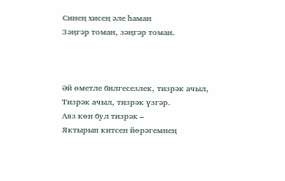Синең хисең әле һаман
Зәңгәр томан, зәңгәр томан.



Әй өметле билгесезлек, тизрәк ачыл,
Тизрәк ачыл, тизрәк үзгәр.
Аяз көн бул тизрәк –
Яктырып китсен йөрәгемнең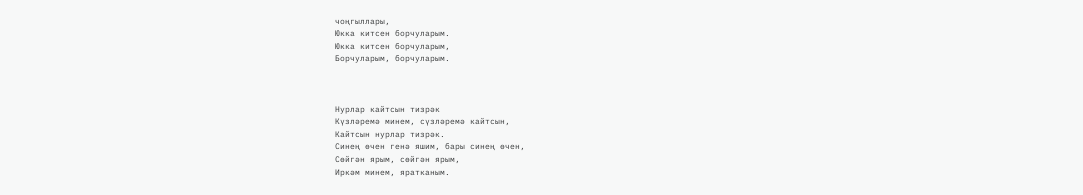чоңгыллары,
Юкка китсен борчуларым.
Юкка китсен борчуларым,
Борчуларым, борчуларым.



Нурлар кайтсын тизрәк
Күзләремә минем, сүзләремә кайтсын,
Кайтсын нурлар тизрәк.
Синең өчен генә яшим, бары синең өчен,
Сөйгән ярым, сөйгән ярым,
Иркәм минем, яратканым.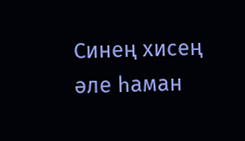Синең хисең әле һаман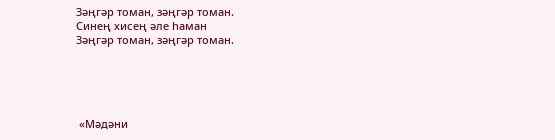Зәңгәр томан, зәңгәр томан.
Синең хисең әле һаман
Зәңгәр томан, зәңгәр томан.





 «Мәдәни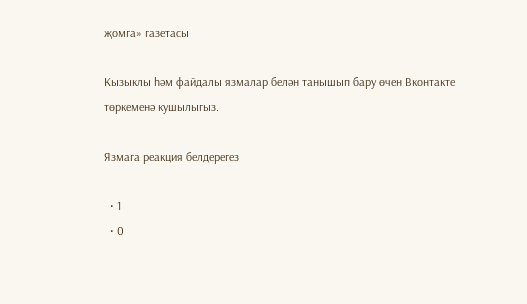җомга» газетасы

Кызыклы һәм файдалы язмалар белән танышып бару өчен Вконтакте төркеменә кушылыгыз.

Язмага реакция белдерегез

  • 1
  • 0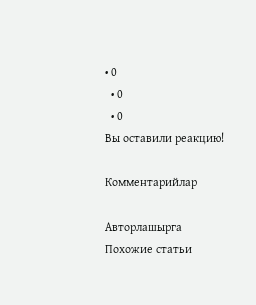• 0
  • 0
  • 0
Вы оставили реакцию!

Комментарийлар

Авторлашырга
Похожие статьи